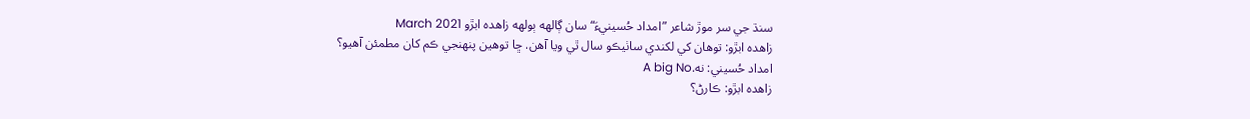سنڌ جي سر موڙ شاعر ”امداد حُسينيءَ“ سان ڳالهه ٻولهه زاهده ابڙو March 2021
زاهده ابڙو: توھان کي لکندي ساٺيڪو سال ٿي ويا آھن. ڇا توھين پنھنجي ڪم کان مطمئن آهيو؟
امداد حُسيني: نه.A big No
زاهده ابڙو: ڪارڻ؟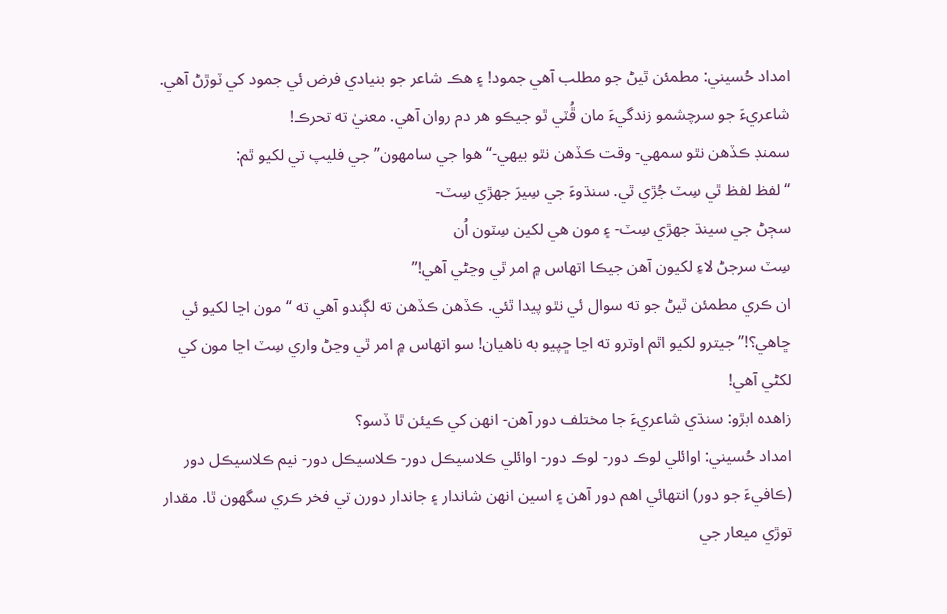امداد حُسيني: مطمئن ٿيڻ جو مطلب آھي جمود! ۽ ھڪ شاعر جو بنيادي فرض ئي جمود کي ٽوڙڻ آھي. شاعريءَ جو سرچشمو زندگيءَ مان ڦُٽي ٿو جيڪو ھر دم روان آھي. معنيٰ ته تحرڪ!
سمنڊ ڪڏھن نٿو سمھي- وقت ڪڏھن نٿو بيھي-“ھوا جي سامھون” جي فليپ تي لکيو ٿم:
“لفظ لفظ ٿي سِٽ جُڙي ٿي. سنڌوءَ جي سِيرَ جھڙي سِٽ-
سڄڻ جي سينڌ جھڙي سِٽ- ۽ مون ھي لکين سِٽون اُن
سِٽ سرجڻ لاءِ لکيون آھن جيڪا اتھاس ۾ امر ٿي وڃڻي آهي!”
ان ڪري مطمئن ٿيڻ جو ته سوال ئي نٿو پيدا ٿئي. ڪڏھن ڪڏھن ته لڳندو آهي ته “مون اڃا لکيو ئي ڇاھي؟!” جيترو لکيو اٿم اوترو ته اڃا ڇپيو به ناھيان! سو اتھاس ۾ امر ٿي وڃڻ واري سِٽ اڃا مون کي لکڻي آهي!
زاهده ابڙو: سنڌي شاعريءَ جا مختلف دور آهن- انھن کي ڪيئن ٿا ڏسو؟
امداد حُسيني: اوائلي لوڪ دور- لوڪ دور- اوائلي ڪلاسيڪل دور- ڪلاسيڪل دور- نيم ڪلاسيڪل دور (ڪافيءَ جو دور) انتهائي اھم دور آهن ۽ اسين انھن شاندار ۽ جاندار دورن تي فخر ڪري سگھون ٿا. مقدار توڙي ميعار جي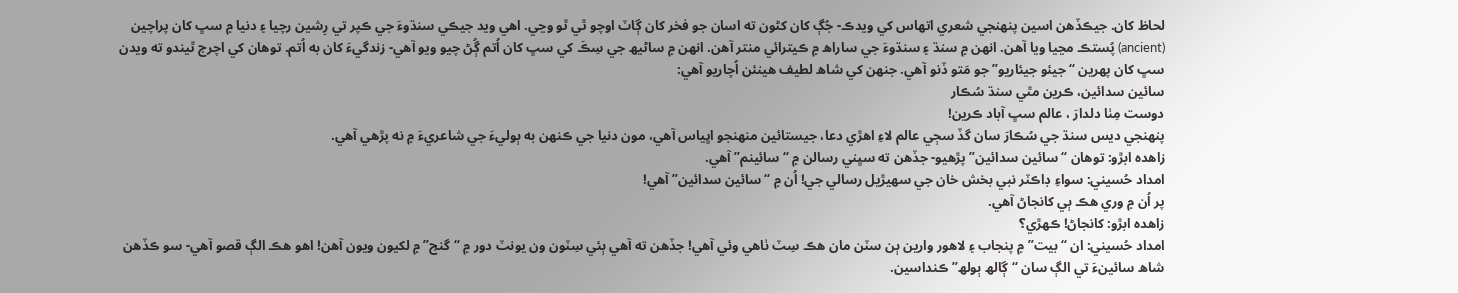لحاظ کان. جيڪڏھن اسين پنھنجي شعري اتھاس کي ويدڪ- جُڳ کان کڻون ته اسان جو فخر کان ڳاٽ اوچو ٿي ٿو وڃي. اھي ويد جيڪي سنڌوءَ جي ڪپر تي رِشين رچيا ۽ دنيا ۾ سڀ کان پراچين (ancient) پُستڪ مڃيا ويا آهن. انھن ۾ سنڌ ۽ سنڌوءَ جي ساراھ ۾ ڪيترائي منتر آهن. انھن ۾ ساڻيھ جي سِڪَ کي سڀ کان اُتم ڳُڻ چيو ويو آهي- زندگيءَ کان به اُتم. توھان کي اچرج ٿيندو ته ويدن سڀ کان پھرين “جيئو جيئاريو” جو مَتو ڏنو آهي. جنھن کي شاھ لطيف هينئن اُچاريو آهي:
سائين سدائين، ڪرين مٿي سنڌ سُڪار
دوست مِٺا دلدارَ ، عالم سڀ آباد ڪرين!
پنھنجي ديس سنڌ جي سُڪارَ سان گڏ سڄي عالم لاءِ اھڙي دعا، جيستائين منھنجو اڀياس آهي، مون دنيا جي ڪنھن به ٻوليءَ جي شاعريءَ ۾ نه پڙھي آهي.
زاهده ابڙو: توھان “سائين سدائين” پڙھيو- جڏھن ته سڀني رسالن ۾ “سائينم” آهي.
امداد حُسيني: سواءِ ڊاڪٽر نبي بخش خان جي سھيڙيل رسالي جي! اُن ۾ “سائين سدائين” آھي!
پر اُن ۾ وري ھڪ ٻي کانجاڻ آهي.
زاهده ابڙو: کانجاڻ! ڪھڙي؟
امداد حُسيني: ان “بيت” ۾ پنجاب ۽ لاھور وارين ٻن سٽن مان ھڪ سِٽ ٺاھي وئي آهي! جڏھن ته آھي ٻئي سِٽون ون يونٽ دور ۾ “گنج” ۾ لکيون ويون آهن! اھو ھڪ الڳ قصو آهي- سو ڪڏھن شاھ سائينءَ تي الڳ سان “ڳالھ ٻولھ” ڪنداسين.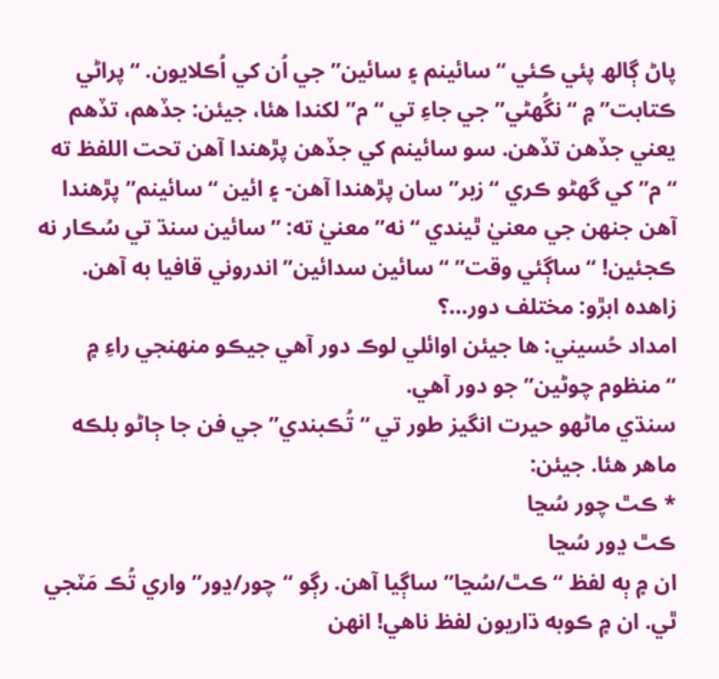پاڻ ڳالھ پئي ڪئي “سائينم ۽ سائين” جي اُن کي اُڪلايون. “پراڻي ڪتابت” ۾ “نگُھڻي” جي جاءِ تي “م” لکندا هئا، جيئن: جڏھم، تڏھم يعني جڏھن تڏھن. سو سائينم کي جڏھن پڙھندا آهن تحت اللفظ ته “م” کي گھڻو ڪري “زبر” سان پڙھندا آهن- ۽ ائين “سائينم” پڙھندا آهن جنھن جي معنيٰ ٿيندي “نه” معنيٰ ته: ”سائين سنڌ تي سُڪار نه ڪجئين! “ساڳئي وقت” “سائين سدائين” اندروني قافيا به آهن.
زاهده ابڙو: مختلف دور…؟
امداد حُسيني: ھا جيئن اوائلي لوڪ دور آهي جيڪو منھنجي راءِ ۾ “منظوم چوڻين” جو دور آهي.
سنڌي ماڻھو حيرت انگيز طور تي “تُڪبندي” جي فن جا ڄاڻو بلڪه ماھر هئا. جيئن:
* ڪٿ چور سُڃا
ڪٿ ڍور سُڃا
ان ۾ ٻه لفظ “ڪٿ/سُڃا” ساڳيا آهن. رڳو “چور/ڍور” واري تُڪ مَٽجي ٿي. ان ۾ ڪوبه ڌاريون لفظ ناھي! انھن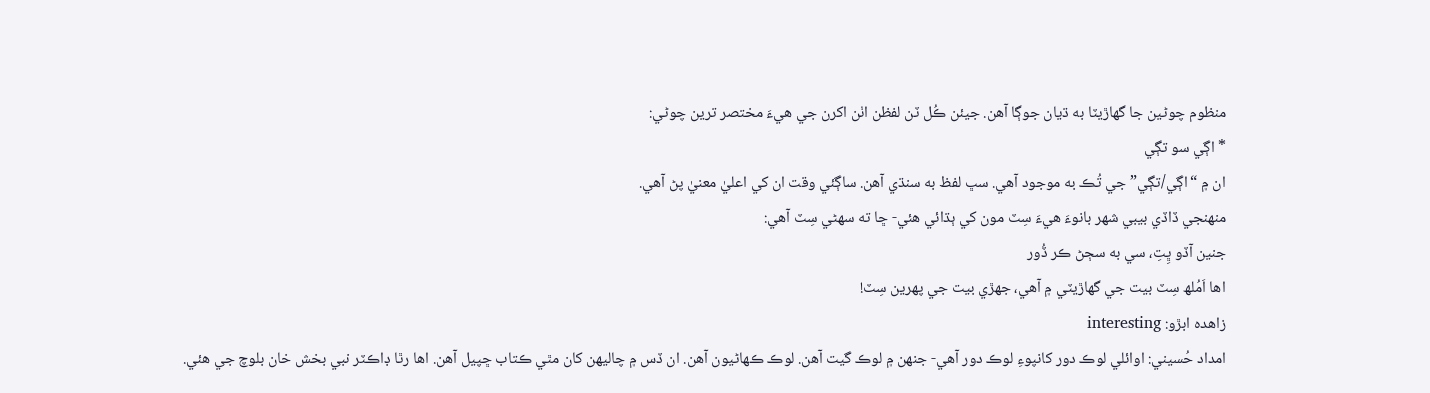منظوم چوڻين جا گھاڙيٽا به ڌيان جوڳا آهن. جيئن ڪُل ٽن لفظن اٺن اکرن جي ھيءَ مختصر ترين چوڻي:
* اڳي سو تڳي
ان ۾ “اڳي/تڳي” جي تُڪ به موجود آهي. سڀ لفظ به سنڌي آهن. ساڳئي وقت ان کي اعليٰ معنيٰ پڻ آهي.
منھنجي ڏاڏي بيبي شھر بانوءَ ھيءَ سِٽ مون کي ٻڌائي هئي- ڇا ته سھڻي سِٽ آهي:
جنين آڏو ڀِتِ، سي به سڄڻ ڪر ڏُور
اھا اَمُلھ سِٽ بيت جي گھاڙيٽي ۾ آهي، جهڙي بيت جي پهرين سِٽ!
زاهده ابڙو: interesting
امداد حُسيني: اوائلي لوڪ دور کانپوءِ لوڪ دور آهي- جنھن ۾ لوڪ گيت آهن. لوڪ ڪھاڻيون آهن. ان ڏس ۾ چاليھن کان مٿي ڪتاب ڇپيل آهن. اھا رٿا ڊاڪٽر نبي بخش خان بلوچ جي هئي.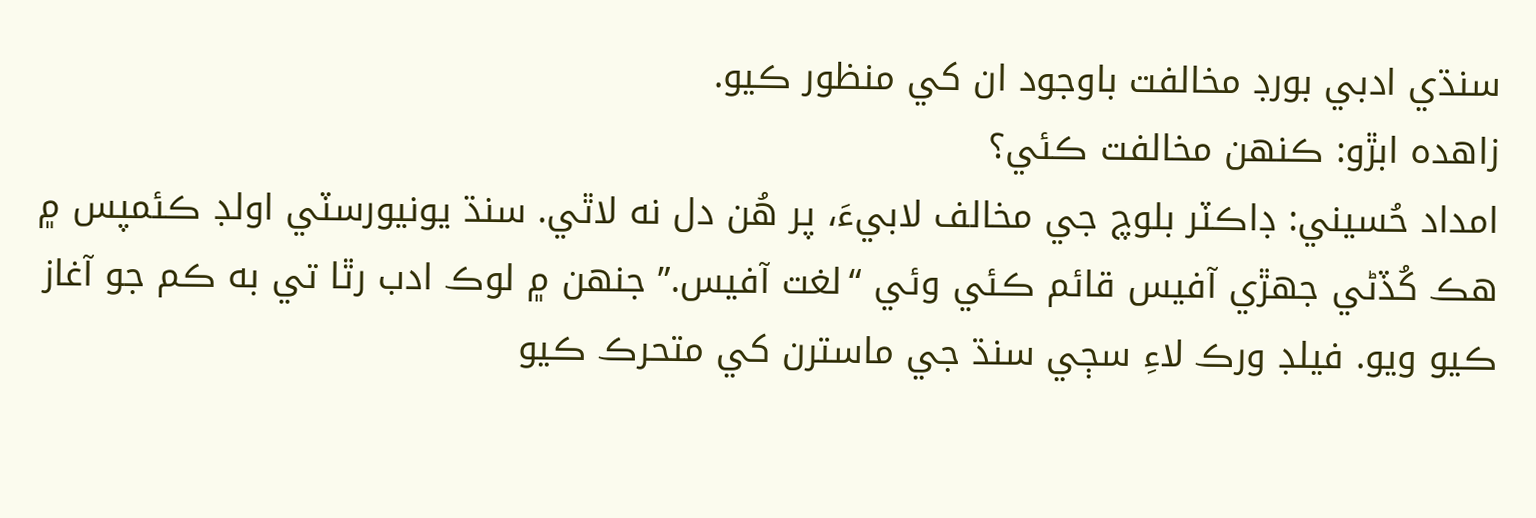سنڌي ادبي بورڊ مخالفت باوجود ان کي منظور ڪيو.
زاهده ابڙو: ڪنھن مخالفت ڪئي؟
امداد حُسيني: ڊاڪٽر بلوچ جي مخالف لابيءَ، پر ھُن دل نه لاٿي. سنڌ يونيورسٽي اولڊ ڪئمپس ۾ ھڪ کُڏڻي جھڙي آفيس قائم ڪئي وئي “لغت آفيس.” جنھن ۾ لوڪ ادب رٿا تي به ڪم جو آغاز ڪيو ويو. فيلڊ ورڪ لاءِ سڄي سنڌ جي ماسترن کي متحرڪ ڪيو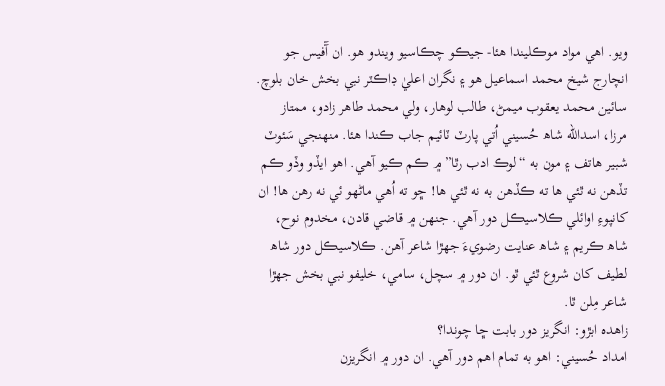ويو. اھي مواد موڪليندا هئا- جيڪو چڪاسيو ويندو ھو. ان آٓفيس جو انچارج شيخ محمد اسماعيل ھو ۽ نگران اعليٰ ڊاڪٽر نبي بخش خان بلوچ.
سائين محمد يعقوب ميمڻ، طالب لوھار، ولي محمد طاھر زادو، ممتاز مرزا، اسدالله شاھ حُسيني اُتي پارٽ ٽائيم جاب ڪندا هئا. منھنجي سَئوٽ شبير ھاتف ۽ مون به “لوڪ ادب رٿا” ۾ ڪم ڪيو آهي. اھو ايڏو وڏو ڪم تڏھن نه ٿئي ھا ته ڪڏھن به نه ٿئي ها! ڇو ته اُھي ماڻهو ئي نه رھن ھا! ان کانپوءِ اوائلي ڪلاسيڪل دور آهي. جنھن ۾ قاضي قادن، مخدوم نوح، شاھ ڪريم ۽ شاھ عنايت رضويءَ جھڙا شاعر آهن. ڪلاسيڪل دور شاھ لطيف کان شروع ٿئي ٿو. ان دور ۾ سچل، سامي، خليفو نبي بخش جھڙا شاعر مِلن ٿا.
زاهده ابڙو: انگريز دور بابت ڇا چوندا؟
امداد حُسيني: اھو به تمام اھم دور آهي. ان دور ۾ انگريزن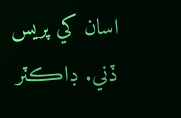اسان کي پريس ڏني. ڊاڪٽر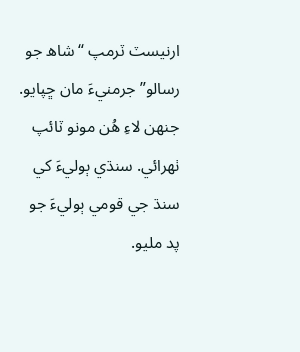ارنيسٽ ٽرمپ “شاھ جو رسالو” جرمنيءَ مان ڇپايو. جنھن لاءِ ھُن مونو ٽائپ ٺهرائي. سنڌي ٻوليءَ کي سنڌ جي قومي ٻوليءَ جو پد مليو.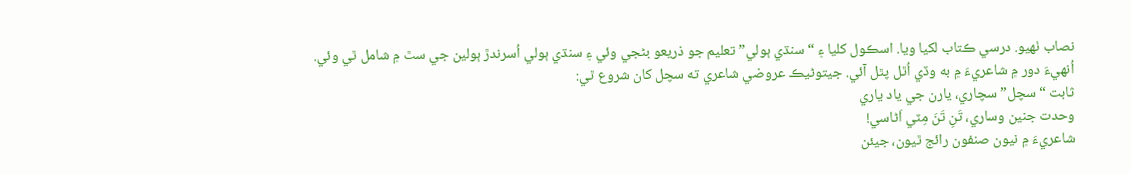نصاب ٺھيو. درسي ڪتاب لکيا ويا. اسڪول کليا ۽ “سنڌي ٻولي” تعليم جو ذريعو بڻجي وئي ۽ سنڌي ٻولي اُسرندڙ ٻولين جي سٿ ۾ شامل ٿي وئي.
اُنھيءَ دور ۾ شاعريءَ ۾ به وڏي اُٿل پٿل آئي. جيتوڻيڪ عروضي شاعري ته سچل کان شروع ٿي:
ثابت “سچل” سچاري، يارن جي ياد ياري
وحدت جنين وساري، تَنِ تَنَ مِٽي اَڻاسي!
شاعريءَ ۾ نيون صنفون رائج ٿيون، جيئن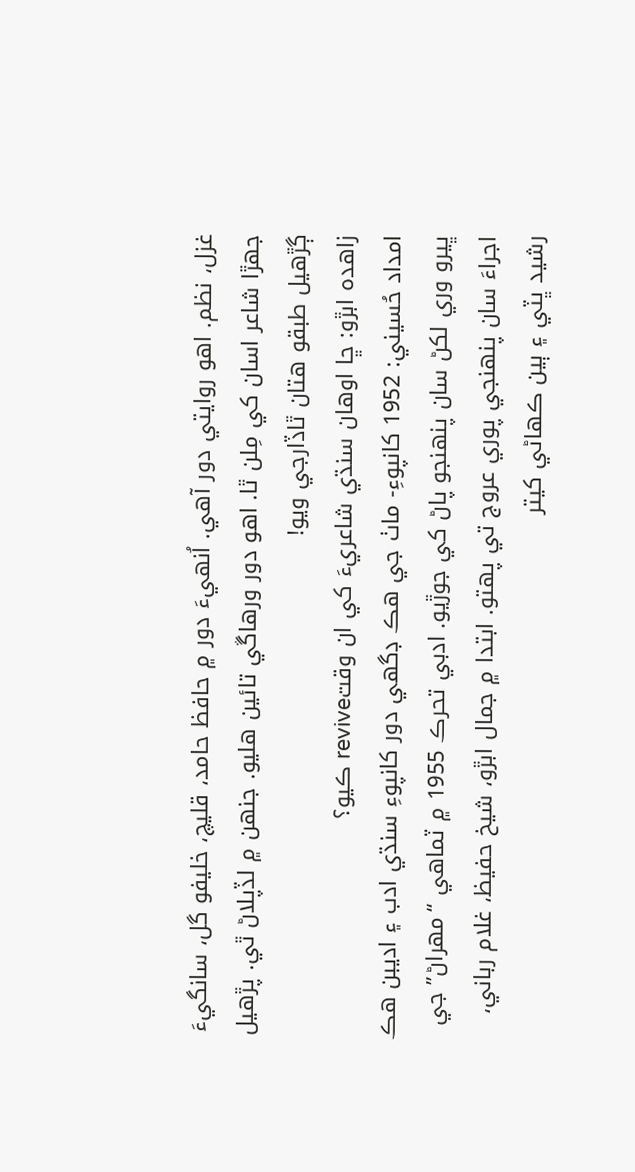غزل، نظم. اھو روايتي دور آهي. اُنھيءَ دور ۾ حافظ حامد، قليچ، خليفو گل، سانگيءَ جھڙا شاعر اسان کي مِلن ٿا. اھو دور ورھاڱي تائين هليو. جنھن ۾ لڏپلاڻ ٿي. پڙھيل ڳڙھيل طبقو ھتان ٿاڏارجي ويو!
زاهده ابڙو: ڇا اوھان سنڌي شاعريءَ کي ان وقتrevive ڪيو؟
امداد حُسيني: 1952 کانپوءِ- ماٺ جي ھڪ ڊگھي دور کانپوءِ سنڌي ادب ۽ اديبن ھڪ ڀيرو وري لکڻ سان پنھنجو پاڻ کي جوڙيو. ادبي تحرڪ 1955 ۾ ٽماھي “مھراڻ” جي اجراءَ سان پنھنجي پوري عروج تي پھتو. ابتدا ۾ جمال ابڙو، شيخ حفيظ، غلام رباني، رشيد ڀٽي ۽ ٻين ڪھاڻي کيتر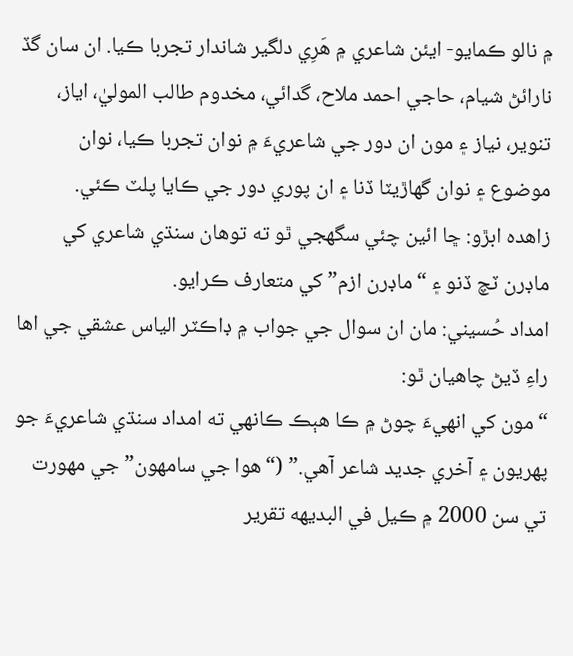۾ نالو ڪمايو- ايئن شاعري ۾ ھَرِي دلگير شاندار تجربا ڪيا. ان سان گڏ نارائڻ شيام، حاجي احمد ملاح، گدائي، مخدوم طالب الموليٰ، اياز، تنوير، نياز ۽ مون ان دور جي شاعريءَ ۾ نوان تجربا ڪيا، نوان موضوع ۽ نوان گهاڙيٽا ڏنا ۽ ان پوري دور جي ڪايا پلٽ ڪئي.
زاهده ابڙو: ڇا ائين چئي سگھجي ٿو ته توھان سنڌي شاعري کي ماڊرن ٽچ ڏنو ۽ “ماڊرن ازم” کي متعارف ڪرايو.
امداد حُسيني: مان ان سوال جي جواب ۾ ڊاڪٽر الياس عشقي جي اھا راءِ ڏيڻ چاهيان ٿو:
“مون کي انھيءَ چوڻ ۾ ڪا ھٻڪ ڪانھي ته امداد سنڌي شاعريءَ جو پهريون ۽ آخري جديد شاعر آهي.” (“ھوا جي سامھون” جي مھورت تي سن 2000 ۾ ڪيل في البديهه تقرير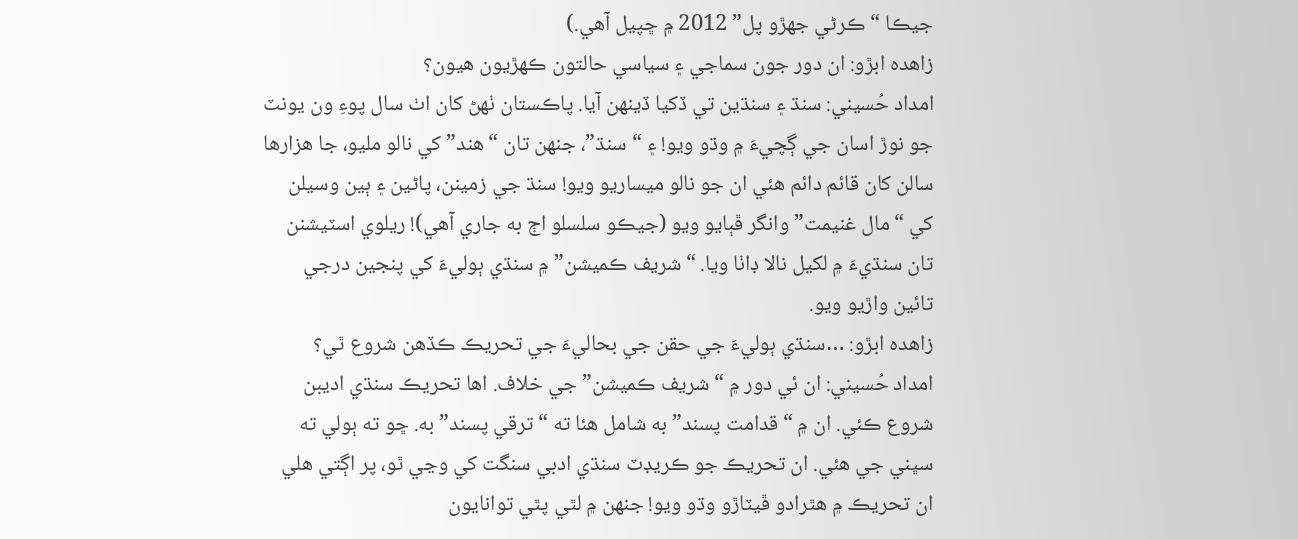جيڪا “ڪرڻي جھڙو پل” 2012 ۾ ڇپيل آهي.)
زاهده ابڙو: ان دور جون سماجي ۽ سياسي حالتون ڪهڙيون هيون؟
امداد حُسيني: سنڌ ۽ سنڌين تي ڏکيا ڏينھن آيا. پاڪستان ٺھڻ کان اٺ سال پوءِ ون يونٽ جو نوڙ اسان جي ڳچيءَ ۾ وڌو ويو! ۽ “سنڌ”، جنھن تان “ھند” کي نالو مليو، جا ھزارھا سالن کان قائم دائم هئي ان جو نالو ميساريو ويو! سنڌ جي زمينن، پاڻين ۽ ٻين وسيلن کي “مال غنيمت” وانگر ڦٻايو ويو (جيڪو سلسلو اڄ به جاري آھي)! ريلوي اسٽيشنن تان سنڌيءَ ۾ لکيل نالا ڊاٺا ويا. “شريف ڪميشن” ۾ سنڌي ٻوليءَ کي پنجين درجي تائين واڙيو ويو.
زاهده ابڙو: …سنڌي ٻوليءَ جي حقن جي بحاليءَ جي تحريڪ ڪڏھن شروع ٿي؟
امداد حُسيني: ان ئي دور ۾ “شريف ڪميشن” جي خلاف. اھا تحريڪ سنڌي اديبن شروع ڪئي. ان ۾ “قدامت پسند” به شامل هئا ته “ترقي پسند” به. ڇو ته ٻولي ته سڀني جي هئي. ان تحريڪ جو ڪريڊٽ سنڌي ادبي سنگت کي وڃي ٿو، پر اڳتي ھلي ان تحريڪ ۾ ھٿرادو ڦيٽاڙو وڌو ويو! جنھن ۾ لٿي پٿي توانايون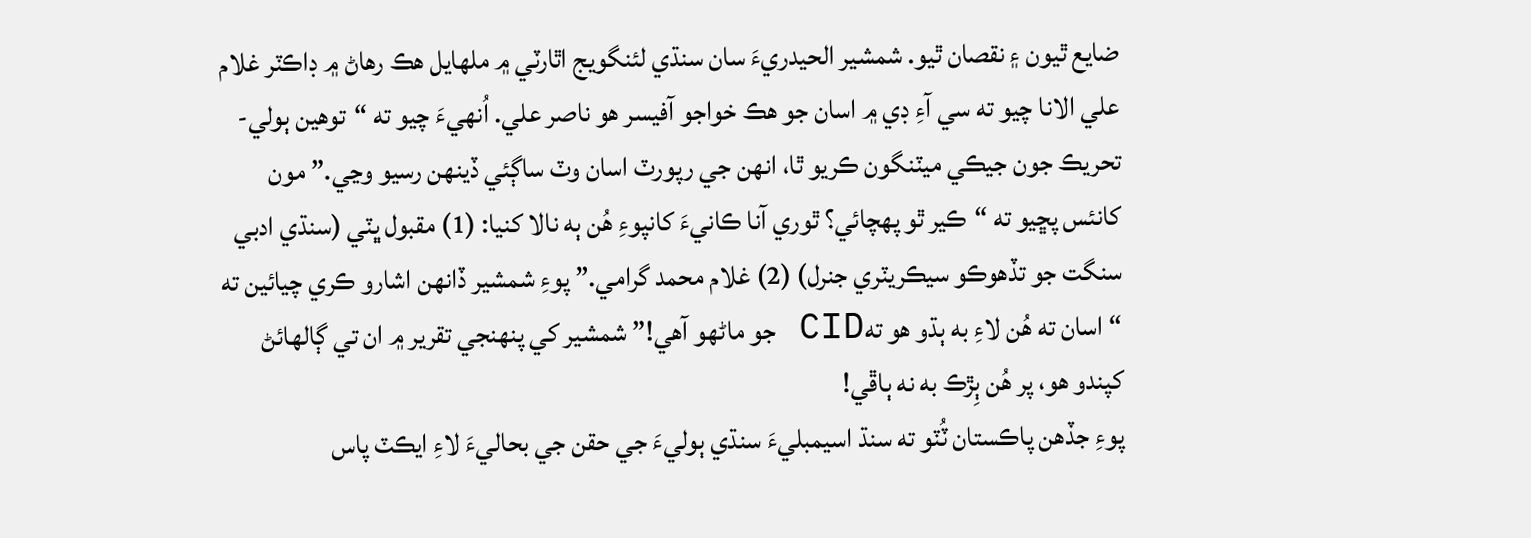ضايع ٿيون ۽ نقصان ٿيو. شمشير الحيدريءَ سان سنڌي لئنگويج اٿارٽي ۾ ملھايل ھڪ رھاڻ ۾ ڊاڪٽر غلام علي الانا چيو ته سي آءِ ڊي ۾ اسان جو ھڪ خواجو آفيسر ھو ناصر علي. اُنھيءَ چيو ته “توھين ٻولي- تحريڪ جون جيڪي ميٽنگون ڪريو ٿا، انھن جي رپورٽ اسان وٽ ساڳئي ڏينھن رسيو وڃي.” مون کانئس پڇيو ته “ڪير ٿو پھچائي؟ ٿوري آنا ڪانيءَ کانپوءِ ھُن ٻه نالا کنيا: (1) مقبول ڀٽي (سنڌي ادبي سنگت جو تڏھوڪو سيڪريٽري جنرل) (2) غلام محمد گرامي.” پوءِ شمشير ڏانھن اشارو ڪري چيائين ته “اسان ته ھُن لاءِ به ٻڌو ھو تهCID جو ماڻھو آهي!” شمشير کي پنھنجي تقرير ۾ ان تي ڳالهائڻ کپندو ھو، پر ھُن ٻِڙڪ به نه ٻاڦي!
پوءِ جڏھن پاڪستان ٽُٽو ته سنڌ اسيمبليءَ سنڌي ٻوليءَ جي حقن جي بحاليءَ لاءِ ايڪٽ پاس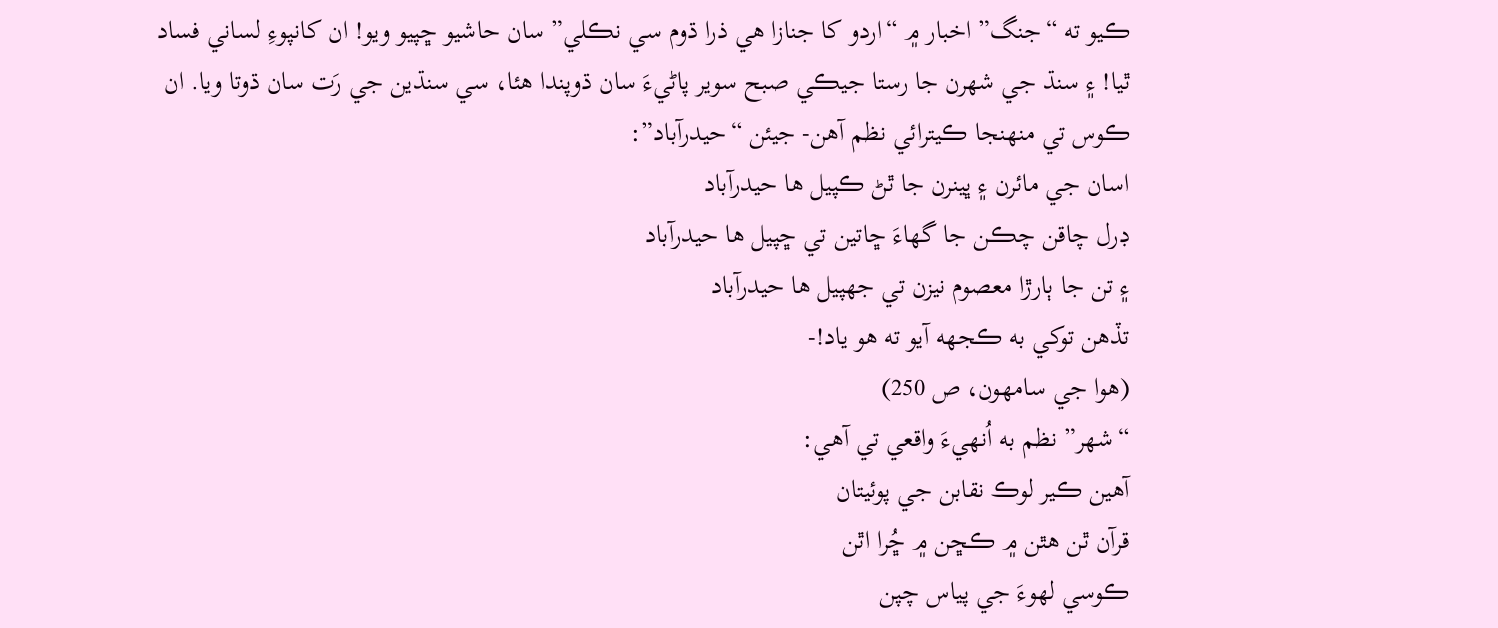ڪيو ته “جنگ” اخبار ۾ “اردو کا جنازا ھي ذرا ڌوم سي نڪلي” سان حاشيو ڇپيو ويو! ان کانپوءِ لساني فساد ٿيا! ۽ سنڌ جي شھرن جا رستا جيڪي صبح سوير پاڻيءَ سان ڌوپندا هئا، سي سنڌين جي رَت سان ڌوتا ويا. ان ڪوس تي منھنجا ڪيترائي نظم آهن- جيئن “حيدرآباد”:
اسان جي مائرن ۽ ڀينرن جا ٿڻ ڪپيل ھا حيدرآباد
ڊرل چاقن چڪن جا گھاءَ ڇاتين تي ڇپيل ھا حيدرآباد
۽ تن جا ٻارڙا معصوم نيزن تي جھپيل ھا حيدرآباد
تڏھن توکي به ڪجهه آيو ته ھو ياد!-
(ھوا جي سامھون، ص 250)
“شھر” نظم به اُنھيءَ واقعي تي آهي:
آهين ڪير لوڪ نقابن جي پوئيتان
قرآن ٿن ھٿن ۾ ڪڇن ۾ ڇُرا اٿن
ڪوسي لھوءَ جي پياس چپن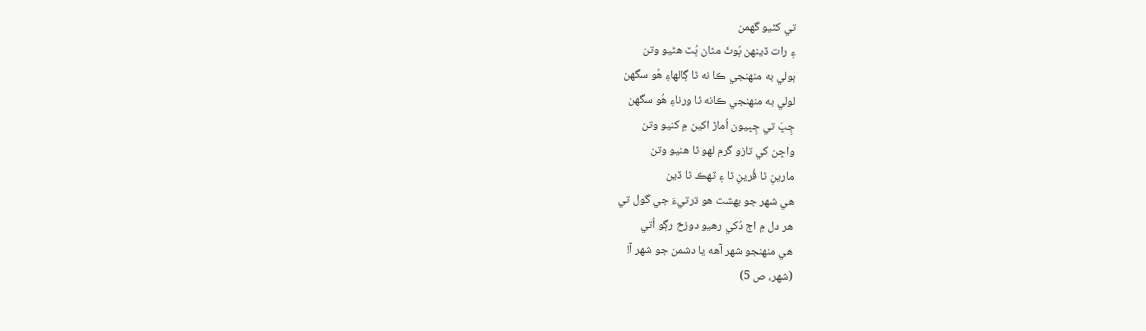تي کڻيو گھمن
۽ رات ڏينھن ٻُوٿَ مٿان ٻُٽ ھڻيو وتن
ٻولي به منھنجي ڪا نه ٿا ڳالھاءِ ھُو سگھن
لولي به منھنجي ڪانه ٿا ورناءِ ھُو سگھن
ڄِڀَ تي ڄِڀيون اُماڙ اکين ۾ کنيو وتن
واڇن کي تازو گرم لھو ٿا ھنيو وتن
مارينِ ٿا ڦُرينِ ٿا ۽ ٽھڪ ٿا ڏين
ھي شھر جو بھشت ھو ڌرتيءَ جي گول تي
ھر دل ۾ اڄ دُکي رھيو دوزخ رڳو اُتي
ھي منھنجو شھر آهه يا دشمن جو شھر آ!
(شھر، ص 5)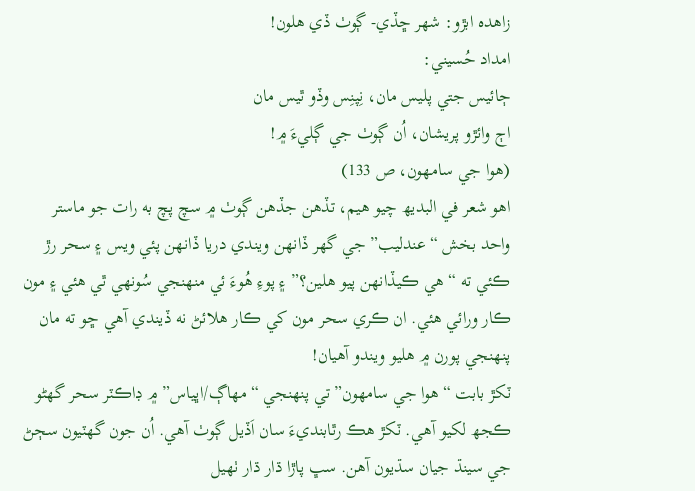زاهده ابڙو: شھر ڇڏي- ڳوٺ ڏي ھلون!
امداد حُسيني:
ڄائيس جتي پليس مان، نِپنِس وڏو ٿيس مان
اڄ وائڙو پريشان، اُن ڳوٺ جي ڳليءَ ۾!
(ھوا جي سامھون، ص 133)
اھو شعر في البديھ چيو هيم، تڏھن جڏھن ڳوٺ ۾ سچ پچ به رات جو ماستر واحد بخش “عندليب” جي گھر ڏانھن ويندي دريا ڏانھن پئي ويس ۽ سحر رڙ ڪئي ته “ھي ڪيڏانھن پيو ھلين؟” ۽ پوءِ ھُوءَ ئي منھنجي سُونھي ٿي هئي ۽ مون ڪار ورائي هئي. ان ڪري سحر مون کي ڪار هلائڻ نه ڏيندي آهي ڇو ته مان پنهنجي پورن ۾ ھليو ويندو آهيان!
ٽکڙ بابت “ھوا جي سامھون” تي پنھنجي “مھاڳ/اڀياس” ۾ ڊاڪٽر سحر گھڻو ڪجھ لکيو آهي. ٽکڙ ھڪ رٿابنديءَ سان اَڏيل ڳوٺ آهي. اُن جون گھٽيون سڄڻ جي سينڌ جيان سڌيون آهن. سڀ پاڙا ڌار ڌار ٺھيل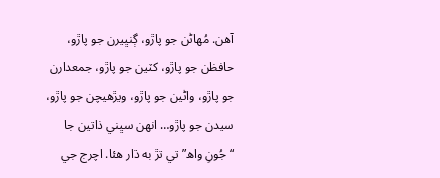آهن. مُھاڻن جو پاڙو، ڳنڀيرن جو پاڙو، حافظن جو پاڙو، کٽين جو پاڙو، جمعدارن جو پاڙو، واڻين جو پاڙو، ويڙھيچن جو پاڙو، سيدن جو پاڙو… انھن سڀني ذاتين جا “جُونِ واھ” تي تڙ به ڌار هئا. اچرج جي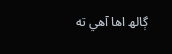ڳالھ اھا آهي ته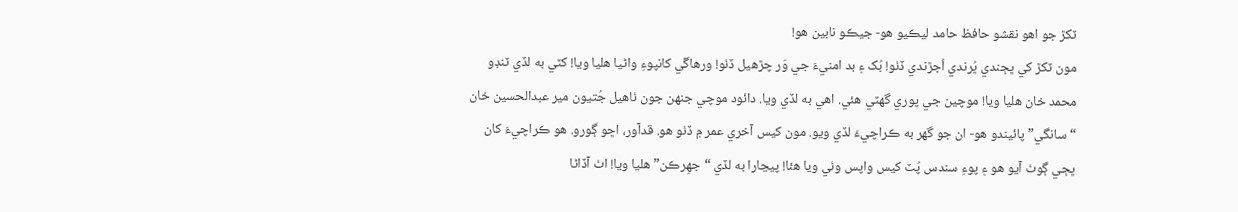ٽکڙ جو اھو نقشو حافظ حامد ليڪيو ھو- جيڪو نابين ھو!
مون ٽکڙ کي ڀڄندي ڀُرندي اُجڙندي ڏٺو! بُک ۽ بد امنيءَ جي وَر چڙھيل ڏٺو! ورھاڱي کانپوءِ واڻيا ھليا ويا! کٽي به لڏي ٽنڊو محمد خان ھليا ويا! موچين جي پوري گھٽي هئي. اهي به لڏي ويا. دائود موچي جنھن جون ٺاهيل جُتيون مير عبدالحسين خان “سانگي” پائيندو هو- ان جو گھر به ڪراچيءَ لڏي ويو. مون کيس آخري عمر ۾ ڏٺو ھو. قدآور، اڇو ڳورو. ھو ڪراچيءَ کان ڀڄي ڳوٺ آيو ھو ۽ پوءِ سندس پُٽ کيس واپس وٺي ويا هئا! پيڃارا به لڏي “جھِرڪن” ھليا ويا! اٺ آڏاڻا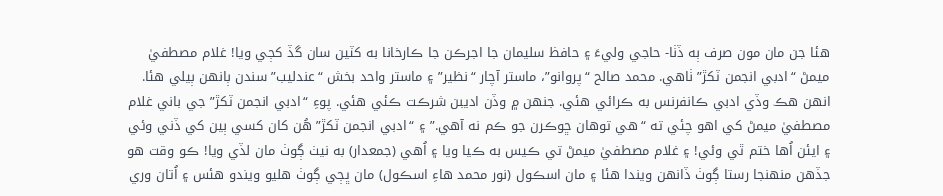هئا جن مان مون صرف ٻه ڏٺا- حاجي وليءَ ۽ حافظ سليمان جا اجرڪن جا ڪارخانا به کٽين سان گڏ کڄي ويا! غلام مصطفيٰ ميمڻ “ادبي انجمن ٽکڙ” ٺاھي. محمد صالح “پروانو”، ماستر آچار “نظير” ۽ ماستر واحد بخش “عندليب” سندن ٻانھن ٻيلي هئا. انھن ھڪ وڏي ادبي ڪانفرنس به ڪرائي هئي. جنھن ۾ وڏن اديبن شرڪت ڪئي هئي. پوءِ “ادبي انجمن ٽکڙ” جي باني غلام مصطفيٰ ميمڻ کي اھو چئي ته “ھي توھان ڇوڪرن جو ڪم نه آهي.” ۽ “ادبي انجمن ٽکڙ” ھُن کان کسي ٻين کي ڏني وئي ۽ ايئن اُھا ختم ٿي وئي! ۽ غلام مصطفيٰ ميمڻ تي ڪيس به ڪيا ويا ۽ اُھي (جمعدار) به نيٺ ڳوٺ مان لڏي ويا! ڪو وقت ھو جڏھن منھنجا رستا ڳوٺ ڏانھن ويندا هئا ۽ مان اسڪول (نور محمد ھاءِ اسڪول) مان ڀڄي ڳوٺ ھليو ويندو هئس ۽ اُتان وري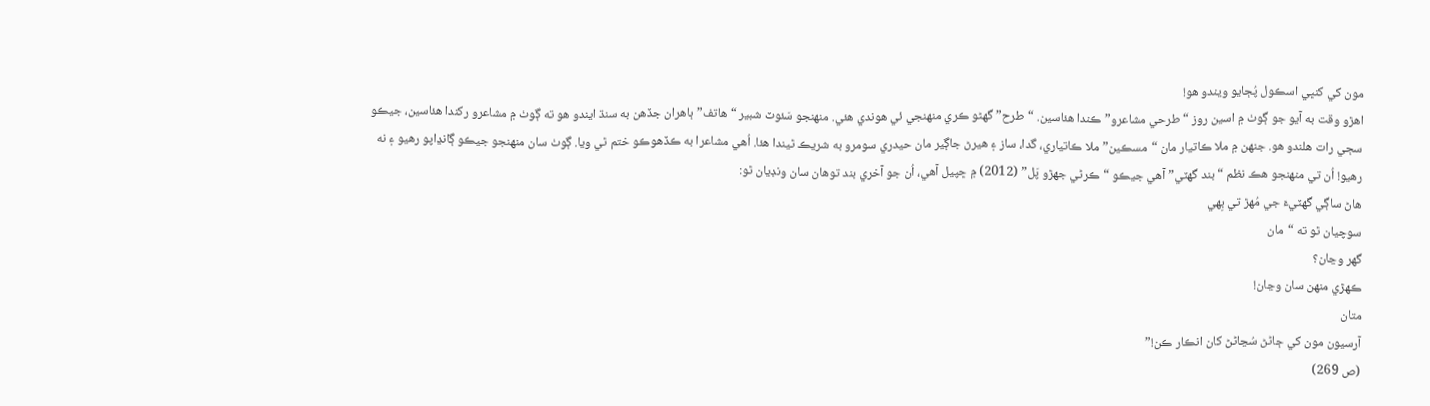مون کي کنڀي اسڪول پُڄايو ويندو ھو!
اھڙو وقت به آيو جو ڳوٺ ۾ اسين روز “طرحي مشاعرو” ڪندا هئاسين. “طرح” گھڻو ڪري منھنجي ئي ھوندي هئي. منھنجو سَئوٽ شبير “ھاتف” ٻاھران جڏھن به سنڌ ايندو ھو ته ڳوٺ ۾ مشاعرو رکندا هئاسين، جيڪو سڄي رات ھلندو ھو. جنھن ۾ ملا ڪاتيار مان “مسڪين” ملا ڪاتياري، گدا، ساز ۽ ھيرڻ جاڳير مان حيدري سومرو به شريڪ ٿيندا هئا. اُھي مشاعرا به ڪڏھوڪو ختم ٿي ويا. ڳوٺ سان منھنجو جيڪو ڳانڍاپو رھيو ۽ نه رهيو! اُن تي منھنجو ھڪ نظم “بند گھٽي” آهي جيڪو “ڪرڻي جھڙو پَل” (2012) ۾ ڇپيل آهي، اُن جو آخري بند توهان سان ونڊيان ٿو:
ھاڻ ساڳي گھٽيءَ جي مُھڙ تي بِھي
سوچيان ٿو ته “مان
گھر وڃان؟
ڪھڙي منھن سان وڃان!
متان
آرسيون مون کي ڄاڻڻ سُڃاڻڻ کان انڪار ڪن!”
(ص 269)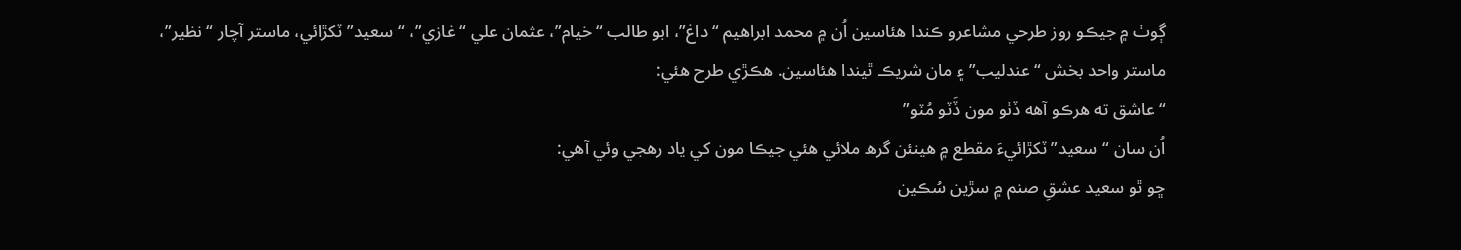ڳوٺ ۾ جيڪو روز طرحي مشاعرو ڪندا هئاسين اُن ۾ محمد ابراھيم “داغ”، ابو طالب “خيام”، عثمان علي “غازي”، “سعيد” ٽکڙائي، ماستر آچار “نظير”، ماستر واحد بخش “عندليب” ۽ مان شريڪ ٿيندا هئاسين. ھڪڙي طرح هئي:
“عاشق ته ھرڪو آهه ڏٺو مون ڏَٽو مُٽو”
اُن سان “سعيد” ٽکڙائيءَ مقطع ۾ هينئن گرھ ملائي هئي جيڪا مون کي ياد رھجي وئي آهي:
ڇو ٿو سعيد عشقِ صنم ۾ سڙين سُڪين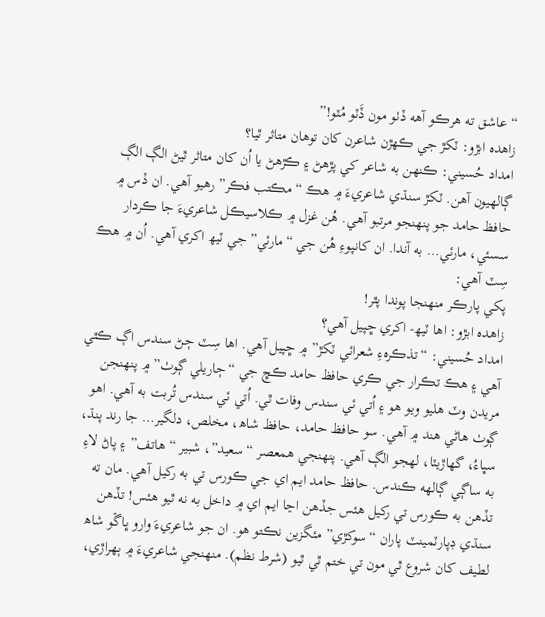“عاشق ته ھرڪو آهه ڏٺو مون ڏَٽو مُٽو!”
زاهده ابڙو: ٽکڙ جي ڪھڙن شاعرن کان توھان متاثر ٿيا؟
امداد حُسيني: ڪنھن به شاعر کي پڙھڻ ۽ ڪڙھڻ يا اُن کان متاثر ٿيڻ الڳ الڳ ڳالھيون آهن. ٽکڙ سنڌي شاعريءَ ۾ ھڪ “مڪتب فڪر” رھيو آهي. ان ڏس ۾ حافظ حامد جو پنھنجو مرتبو آهي. ھُن غزل ۾ ڪلاسيڪل شاعريءَ جا ڪردار سسئي، مارئي… به آندا. ان کانپوءِ ھُن جي “مارئي” جي ٽيھ اکري آهي. اُن ۾ ھڪ سِٽ آهي:
پکي پارڪر منھنجا پوندا پٿر!
زاهده ابڙو: اھا ٽيھ- اکري ڇپيل آهي؟
امداد حُسيني: “تذڪرہءِ شعرائي ٽکڙ” ۾ ڇپيل آهي. اھا سِٽ ڄڻ سندس اڳ ڪٿي آهي ۽ ھڪ تڪرار جي ڪري حافظ حامد ڪڇ جي “ڄاريلي ڳوٺ” ۾ پنھنجن مريدن وٽ ھليو ويو ھو ۽ اُتي ئي سندس وفات ٿي. اُتي ئي سندس تُربت به آهي. اھو ڳوٺ ھاڻي ھند ۾ آهي. سو حافظ حامد، حافظ شاھ، مخلص، دلگير… جا رند پنڌ، سڀاءُ، گھاڙيٽا، لھجو الڳ آهي. پنھنجي ھمعصر “سعيد”، شبير “ھاتف” ۽ پاڻ لاءِ به ساڳي ڳالھه ڪندس. حافظ حامد ايم اي جي ڪورس تي به رکيل آهي. مان ته تڏھن به ڪورس تي رکيل هئس جڏھن اڃا ايم اي ۾ داخل به نه ٿيو هئس! تڏھن سنڌي ڊپارٽمينٽ پاران “سوکڙي” مئگزين نڪتو ھو. ان جو شاعريءَ وارو ڀاڱو شاھ لطيف کان شروع ٿي مون تي ختم ٿي ٿيو (شرط نظم). منھنجي شاعريءَ ۾ ٻھراڙي،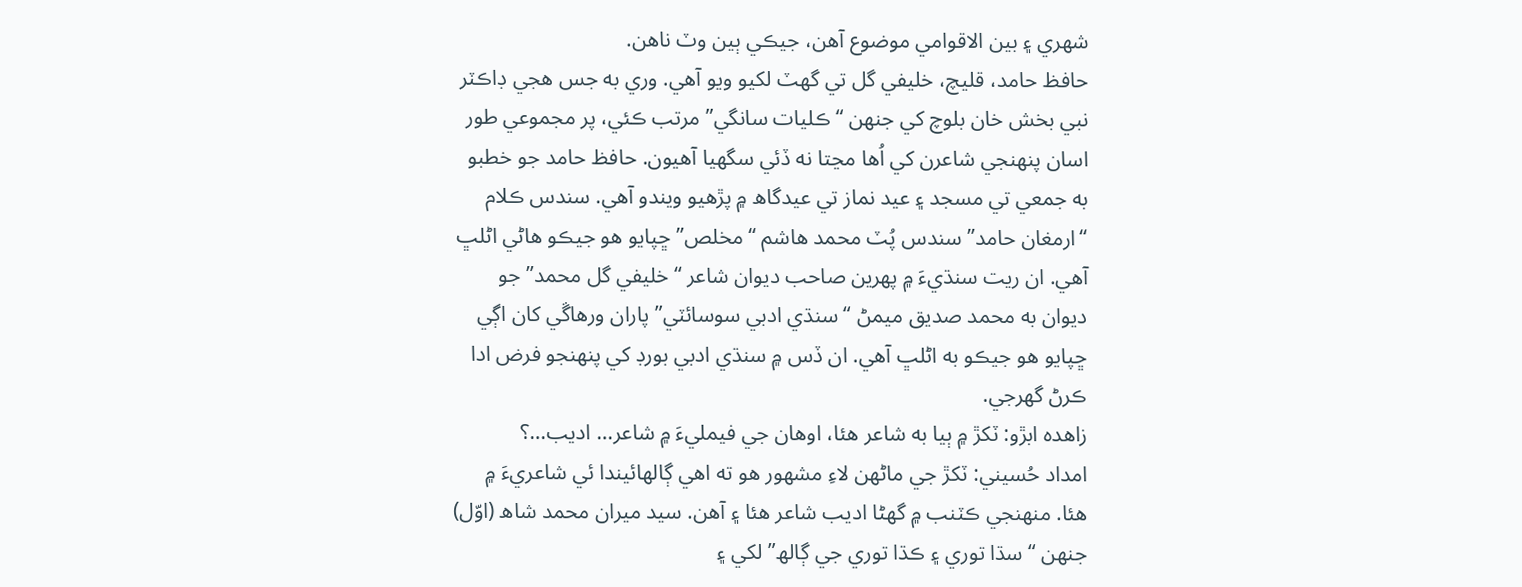شھري ۽ بين الاقوامي موضوع آهن، جيڪي ٻين وٽ ناھن.
حافظ حامد، قليچ، خليفي گل تي گھٽ لکيو ويو آهي. وري به جس ھجي ڊاڪٽر نبي بخش خان بلوچ کي جنھن “ڪليات سانگي” مرتب ڪئي، پر مجموعي طور اسان پنھنجي شاعرن کي اُھا مڃتا نه ڏئي سگھيا آهيون. حافظ حامد جو خطبو به جمعي تي مسجد ۽ عيد نماز تي عيدگاھ ۾ پڙھيو ويندو آهي. سندس ڪلام “ارمغان حامد” سندس پُٽ محمد ھاشم “مخلص” ڇپايو ھو جيڪو ھاڻي اڻلڀ آهي. ان ريت سنڌيءَ ۾ پهرين صاحب ديوان شاعر “خليفي گل محمد” جو ديوان به محمد صديق ميمڻ “سنڌي ادبي سوسائٽي” پاران ورھاڱي کان اڳي ڇپايو ھو جيڪو به اڻلڀ آهي. ان ڏس ۾ سنڌي ادبي بورڊ کي پنھنجو فرض ادا ڪرڻ گھرجي.
زاهده ابڙو: ٽکڙ ۾ ٻيا به شاعر هئا، اوھان جي فيمليءَ ۾ شاعر… اديب…؟
امداد حُسيني: ٽکڙ جي ماڻھن لاءِ مشھور ھو ته اهي ڳالهائيندا ئي شاعريءَ ۾ هئا. منھنجي ڪٽنب ۾ گهڻا اديب شاعر هئا ۽ آهن. سيد ميران محمد شاھ (اوّل) جنھن “سڌا توري ۽ ڪڌا توري جي ڳالھ” لکي ۽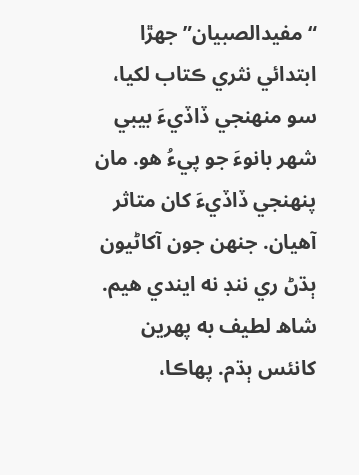“مفيدالصبيان” جھڙا ابتدائي نثري ڪتاب لکيا، سو منھنجي ڏاڏيءَ بيبي شھر بانوءَ جو پيءُ ھو. مان پنھنجي ڏاڏيءَ کان متاثر آهيان. جنھن جون آکاڻيون ٻڌڻ ري ننڊ نه ايندي هيم. شاھ لطيف به پھرين کانئس ٻڌم. پھاڪا،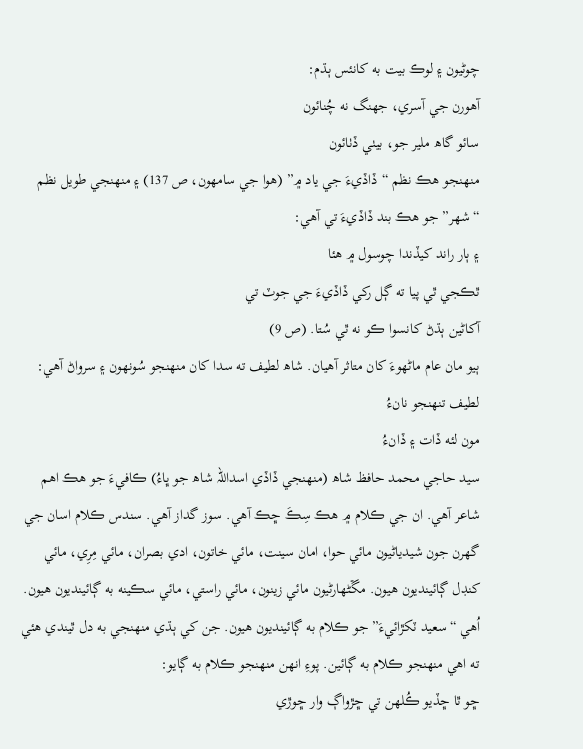چوڻيون ۽ لوڪ بيت به کانئس ٻڌم:
آھورن جي آسري، جھنگ نه چُنائون
سائو گاھ ملير جو، بيٺي ڏٺائون
منھنجو ھڪ نظم “ڏاڏيءَ جي ياد ۾” (ھوا جي سامھون، ص 137) ۽ منھنجي طويل نظم “شھر” جو ھڪ بند ڏاڏيءَ تي آهي:
۽ ٻار راند کيڏندا چوسول ۾ هئا
ٿڪجي ٿي پيا ته ڳل رکي ڏاڏيءَ جي جوٽ تي
آکاڻين ٻڌڻ کانسوا ڪو نه ٿي سُتا. (ص 9)
ٻيو مان عام ماڻھوءَ کان متاثر آهيان. شاھ لطيف ته سدا کان منھنجو سُونھون ۽ سرواڻ آهي:
لطيف تنھنجو نانءُ
مون لئه ڏات ۽ ڏانءُ
سيد حاجي محمد حافظ شاھ (منھنجي ڏاڏي اسداللہ شاھ جو ڀاءُ) ڪافيءَ جو ھڪ اھم شاعر آهي. ان جي ڪلام ۾ ھڪ سِڪَ ڇڪ آهي. سوز گداز آهي. سندس ڪلام اسان جي گھرن جون شيدياڻيون مائي حوا، امان سينت، مائي خاتون، ادي بصران، مائي مِرِي، مائي کنڊل ڳائينديون ھيون. مڱڻھارڻيون مائي زينون، مائي راستي، مائي سڪينه به ڳائينديون ھيون. اُھي “سعيد ٽکڙائيءَ” جو ڪلام به ڳائينديون هيون. جن کي ٻڌي منھنجي به دل ٿيندي هئي ته اهي منھنجو ڪلام به ڳائين. پوءِ انھن منھنجو ڪلام به ڳايو:
ڇو ٿا ڇڏيو ڪُلھن تي ڇڙواڳ وار ڇوڙي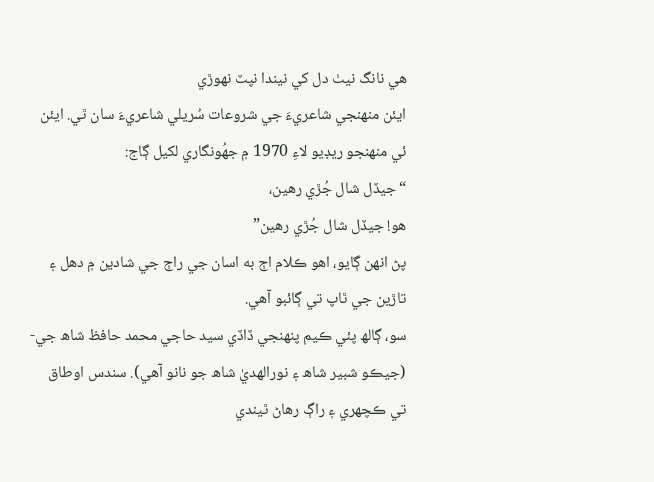ھي نانگ نيٺ دل کي نيندا نپٽ نھوڙي
ايئن منھنجي شاعريءَ جي شروعات سُريلي شاعريءَ سان ٿي. ايئن ئي منهنجو ريڊيو لاءِ 1970 ۾ جھُونگاري لکيل ڳاج:
“جيڏل شال جُڙي رهين،
هو! جيڏل شال جُڙي رهين”
پڻ انھن ڳايو، اھو ڪلام اڄ به اسان جي راڄ جي شادين ۾ دھل ۽ تاڙين جي ٿاپ تي ڳائبو آهي.
سو، ڳالھ پئي ڪيم پنھنجي ڏاڏي سيد حاجي محمد حافظ شاھ جي- (جيڪو شبير شاھ ۽ نورالھديٰ شاھ جو نانو آهي). سندس اوطاق تي ڪچھري ۽ راڳ رھاڻ ٿيندي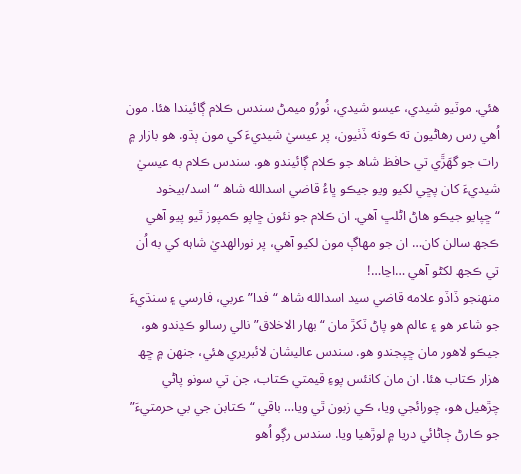هئي. موٽيو شيدي، عيسو شيدي، نُورُو ميمڻ سندس ڪلام ڳائيندا هئا. مون اُھي رس رھاڻيون ته ڪونه ڏٺيون، پر عيسيٰ شيديءَ کي مون ٻڌو. ھو بازار ۾ رات جو گھَڙَي تي حافظ شاھ جو ڪلام ڳائيندو هو. سندس ڪلام به عيسيٰ شيديءَ کان پڇي لکيو ويو جيڪو ڀاءُ قاضي اسدالله شاھ “اسد/بيخود “ڇپايو جيڪو ھاڻ اڻلڀ آهي. ان ڪلام جو نئون ڇاپو ڪمپوز ٿيو پيو آهي ڪجھ سالن کان… ان جو مھاڳ مون لکيو آهي، پر نورالھديٰ شاہه کي به اُن تي ڪجھ لکڻو آهي …اڃا…!
منھنجو ڏاڏو علامه قاضي سيد اسدالله شاھ “فدا” عربي، فارسي ۽ سنڌيءَ جو شاعر ھو ۽ عالم ھو پاڻ ٽکڙ مان “بھار الاخلاق” نالي رسالو ڪڍندو ھو، جيڪو لاھور مان ڇپجندو ھو. سندس عاليشان لائبريري هئي، جنھن ۾ ڇھ ھزار ڪتاب هئا. ان مان کانئس پوءِ قيمتي ڪتاب، جن تي سونو پاڻي چڙهيل هو، چورائجي ويا، ڪي زبون ٿي ويا… باقي “ڪتابن جي بي حرمتيءَ” جو ڪارڻ ڄاڻائي دريا ۾ لوڙھيا ويا. سندس رڳو اُھو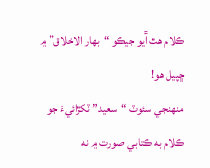ڪلام ھٿ آٓيو جيڪو “بھار الاخلاق” ۾ ڇپيل ھو!
منھنجي سئوٽ “سعيد” ٽکڙائيءَ جو ڪلام به ڪتابي صورت ۾ نه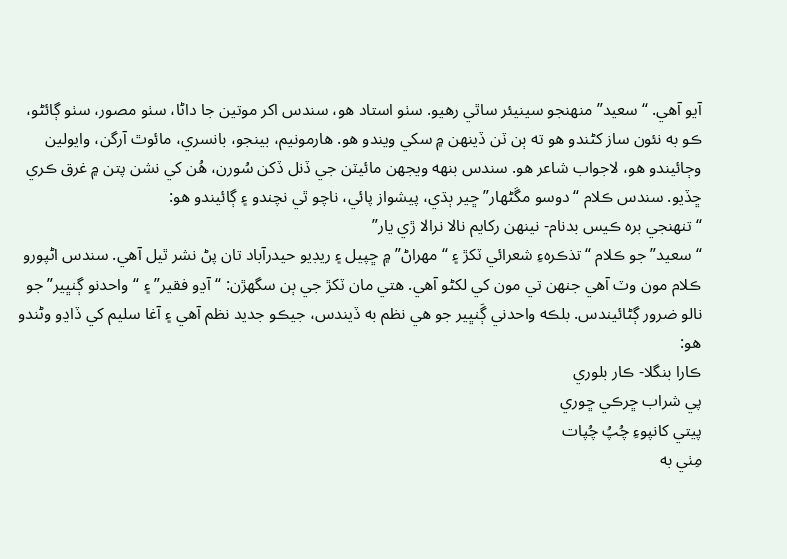آيو آهي. “سعيد” منھنجو سينيئر ساٿي رهيو. سٺو استاد ھو، سندس اکر موتين جا داڻا، سٺو مصور، سٺو ڳائڻو، ڪو به نئون ساز کڻندو ھو ته ٻن ٽن ڏينھن ۾ سکي ويندو ھو. ھارمونيم، بينجو، بانسري، مائوٿ آرگن، وايولين وڄائيندو هو، لاجواب شاعر ھو. سندس بنهه ويجهن مائيٽن جي ڏنل ڏکن سُورن، ھُن کي نشن پتن ۾ غرق ڪري ڇڏيو. سندس ڪلام “دوسو مڱڻھار” ڇير ٻڌي، پيشواز پائي، ناچو ٿي نچندو ۽ ڳائيندو ھو:
“تنھنجي برہ ڪيس بدنام- نينھن رکايم نالا نرالا ڙي يار”
“سعيد” جو ڪلام “تذڪرہءِ شعرائي ٽکڙ ۽ “مھراڻ” ۾ ڇپيل ۽ ريڊيو حيدرآباد تان پڻ نشر ٿيل آهي. سندس اڻپورو ڪلام مون وٽ آهي جنھن تي مون کي لکڻو آهي. ھتي مان ٽکڙ جي ٻن سگھڙن: “آڍو فقير” ۽ “واحدنو ڳنڀير” جو نالو ضرور ڳڻائيندس. بلڪه واحدني ڳَنڀير جو ھي نظم به ڏيندس، جيڪو جديد نظم آهي ۽ آغا سليم کي ڏاڍو وڻندو ھو:
ڪارا بنگلا- ڪار بلوري
پي شراب ڇرڪي ڇوري
پيتي کانپوءِ چُپُ چُپات
مِٺي به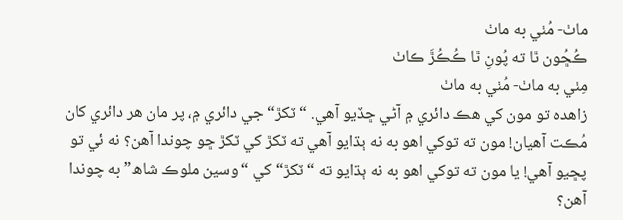ماٺ- مُٺي به ماٺ
ڪُڇُون ٿا ته پُونِ ٿا ڪُڪُڙَ ڪاٺ
مِٺي به ماٺ- مُٺي به ماٺ
زاھدہ تو مون کي ھڪ دائري ۾ آڻي ڇڏيو آهي. “ ٽکڙ“ جي دائري ۾، پر مان ھر دائري کان مُڪت آهيان! مون ته توکي اھو به نه ٻڌايو آهي ته ٽکڙ کي ٽکڙ ڇو چوندا آهن؟ نه ئي تو پڇيو آهي! يا مون ته توکي اھو به نه ٻڌايو ته “ٽکڙ“ کي “وسين ملوڪ شاھ” به چوندا آهن؟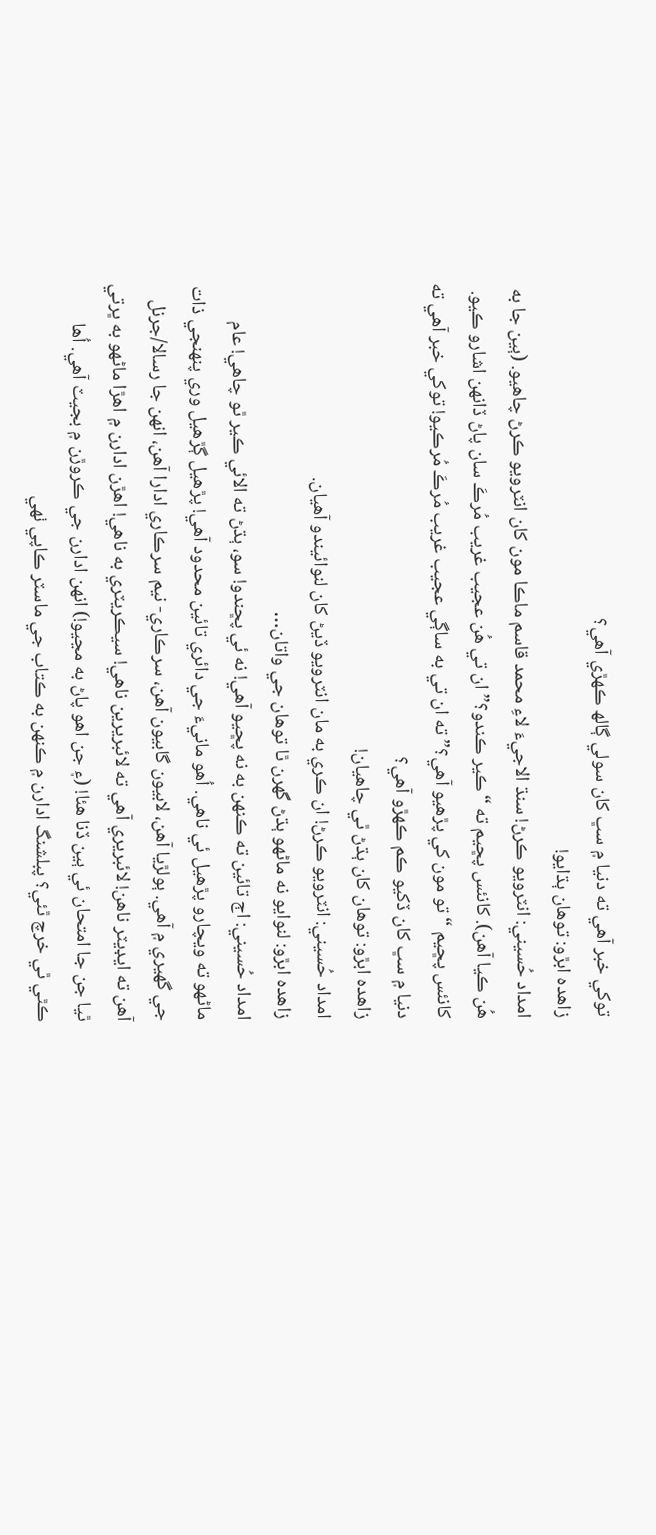توکي خبر آهي ته دنيا ۾ سڀ کان سولي ڳالھ ڪھڙي آهي؟
زاهده ابڙو: توھان ٻڌايو!
امداد حُسيني: انٽرويو ڪرڻ! سنڌ الاجيءَ لاءِ محمد قاسم ماڪا مون کان انٽرويو ڪرڻ چاھيو. (ٻين جا به ھُن ڪيا آهن). کانئس پڇيم ته “ڪير ڪندو؟” ان تي ھُن عجيب غريب مُرڪَ سان پاڻ ڏانھن اشارو ڪيو. کانئس پڇيم “تو مون کي پڙھيو آهي؟” ته ان تي به ساڳي عجيب غريب مُرڪَ مُرڪيو! توکي خبر آهي ته دنيا ۾ سڀ کان ڏکيو ڪم ڪھڙو آهي؟
زاهده ابڙو: توهان کان ٻڌڻ ٿي چاهيان!
امداد حُسيني: انٽرويو ڪرڻ! ان ڪري به مان انٽرويو ڏيڻ کان لنوائيندو آهيان.
زاهده ابڙو: لنوايو نه ماڻھو ٻڌڻ گھرن ٿا توھان جي واتان…
امداد حُسيني: اڄ تائين ته ڪنھن به نه پڇيو آهي! نه ئي پڇندو! سو، ٻڌڻ ته الائي ڪير ٿو چاھي! عام ماڻھو ته ويچارو پڙھيل ئي ناهي. اُھو مانيءَ جي دائري تائين محدود آهي! پڙھيل ڳڙھيل وري پنھنجي ذات جي گھيري ۾ آهي. ٻولڙيا آهن، لابيون گابيون آهن، سرڪاري- نيم سرڪاري ادارا آهن، انھن جا رسالا/جرنل آهن ته ايڊيٽر ناھن! لائبريري آهي ته لائبريرين ناھي! سيڪريٽري به ناھي! اھڙن ادارن ۾ اھڙا ماڻھو به ڀرتي ٿيا جن جا امتحان ئي ٻين ڏنا هئا! (۽ جن اھو پاڻ به مڃيو!) انھن ادارن جي ڪروڙن ۾ بجيٽ آهي. اُھا ڪٿي ٿي خرچ ٿئي؟ پبلشنگ ادارن ۾ ڪنھن به ڪتاب جي ماسٽر ڪاپي ٺھي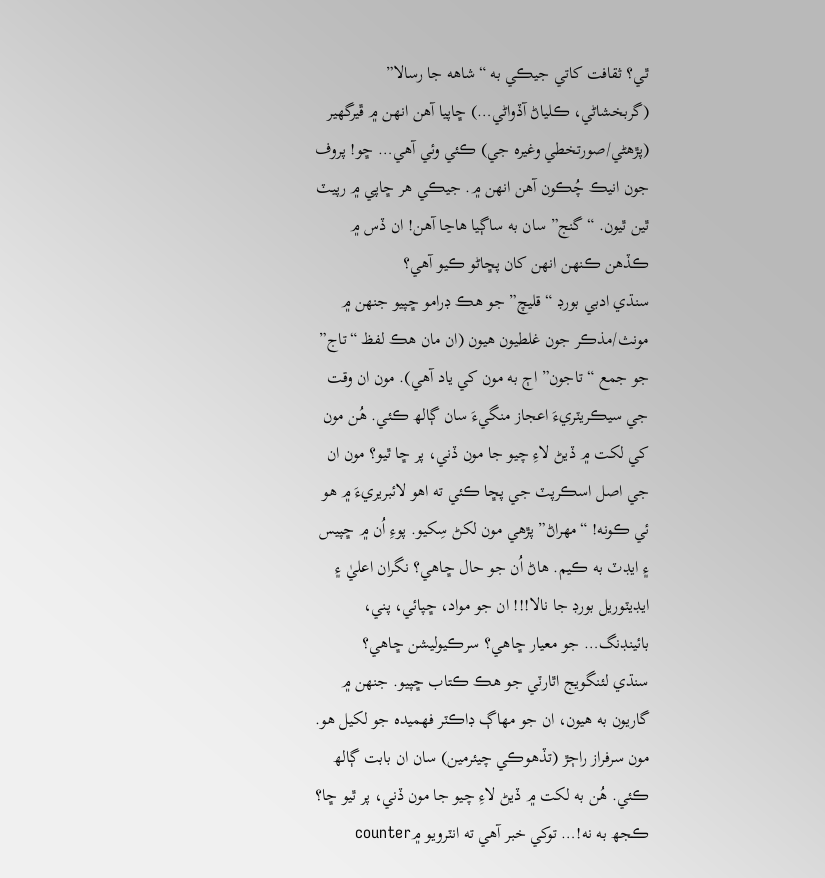ٿي؟ ثقافت کاتي جيڪي به “شاھه جا رسالا” (گربخشاڻي، ڪلياڻ آڏواڻي…) ڇاپيا آهن انھن ۾ ڦيرگھير (پڙھڻي/صورتخطي وغيرہ جي) ڪئي وئي آهي… ڇو! پروف جون انيڪ چُڪون آهن انهن ۾. جيڪي ھر ڇاپي ۾ رپيٽ ٿين ٿيون. “گنج” سان به ساڳيا ھاڃا آهن! ان ڏس ۾ ڪڏھن ڪنھن انھن کان پڇاڻو ڪيو آهي؟
سنڌي ادبي بورڊ “قليچ” جو ھڪ ڊرامو ڇپيو جنھن ۾ مونث/مذڪر جون غلطيون ھيون (ان مان ھڪ لفظ “تاج” جو جمع “تاجون” اڄ به مون کي ياد آهي). مون ان وقت جي سيڪريٽريءَ اعجاز منگيءَ سان ڳالھ ڪئي. ھُن مون کي لکت ۾ ڏيڻ لاءِ چيو جا مون ڏني، پر ڇا ٿيو؟ مون ان جي اصل اسڪرپٽ جي پڇا ڪئي ته اهو لائبريريءَ ۾ ھو ئي ڪونه! “مھراڻ” پڙھي مون لکڻ سِکيو. پوءِ اُن ۾ ڇپيس ۽ ايڊٽ به ڪيم. ھاڻ اُن جو حال ڇاھي؟ نگران اعليٰ ۽ ايڊيٽوريل بورڊ جا نالا!!! ان جو مواد، ڇپائي، پني، بائينڊنگ… جو معيار ڇاھي؟ سرڪيوليشن ڇاھي؟
سنڌي لئنگويج اٿارٽي جو ھڪ ڪتاب ڇپيو. جنھن ۾ گاريون به ھيون، ان جو مھاڳ ڊاڪٽر فھميدہ جو لکيل ھو. مون سرفراز راڄڙ (تڏھوڪي چيئرمين) سان ان بابت ڳالھ ڪئي. ھُن به لکت ۾ ڏيڻ لاءِ چيو جا مون ڏني، پر ٿيو ڇا؟ ڪجھ به نه!… توکي خبر آهي ته انٽرويو ۾counter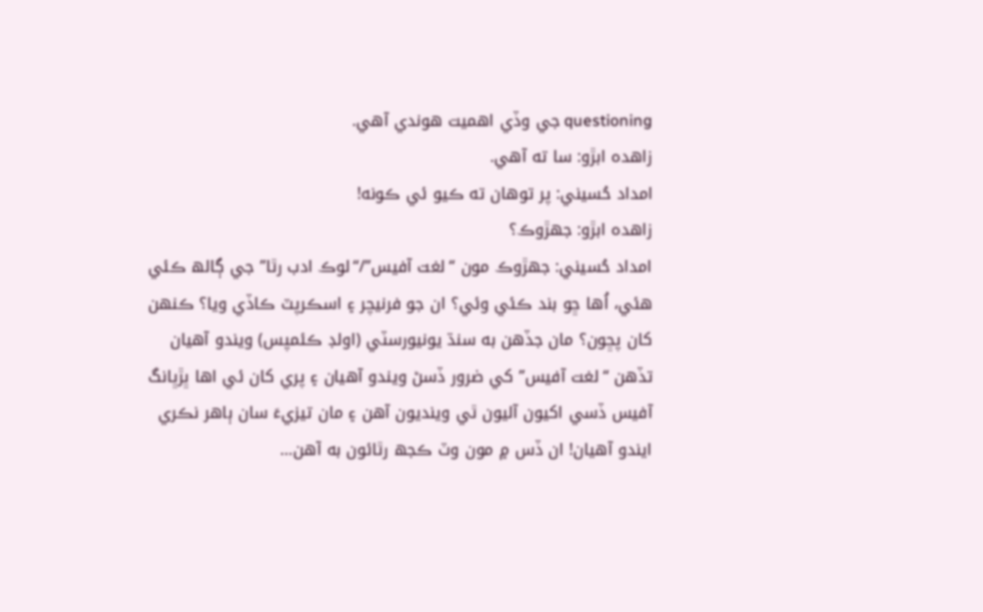questioning جي وڏي اھميت ھوندي آهي.
زاهده ابڙو: سا ته آهي.
امداد حُسيني: پر توھان ته ڪيو ئي ڪونه!
زاهده ابڙو: جھڙوڪ؟
امداد حُسيني: جھڙوڪ مون “لغت آفيس”/“لوڪ ادب رٿا” جي ڳالھ ڪئي هئي، اُھا ڇو بند ڪئي وئي؟ ان جو فرنيچر ۽ اسڪرپٽ ڪاڏي ويا؟ ڪنھن کان پڇون؟ مان جڏھن به سنڌ يونيورسٽي (اولڊ ڪئمپس) ويندو آهيان تڏهن “لغت آفيس” کي ضرور ڏسڻ ويندو آهيان ۽ پري کان ئي اھا ڀڙڀانگ آفيس ڏسي اکيون آليون ٿي وينديون آهن ۽ مان تيزيءَ سان ٻاھر نڪري ايندو آهيان! ان ڏس ۾ مون وٽ ڪجھ رٿائون به آهن…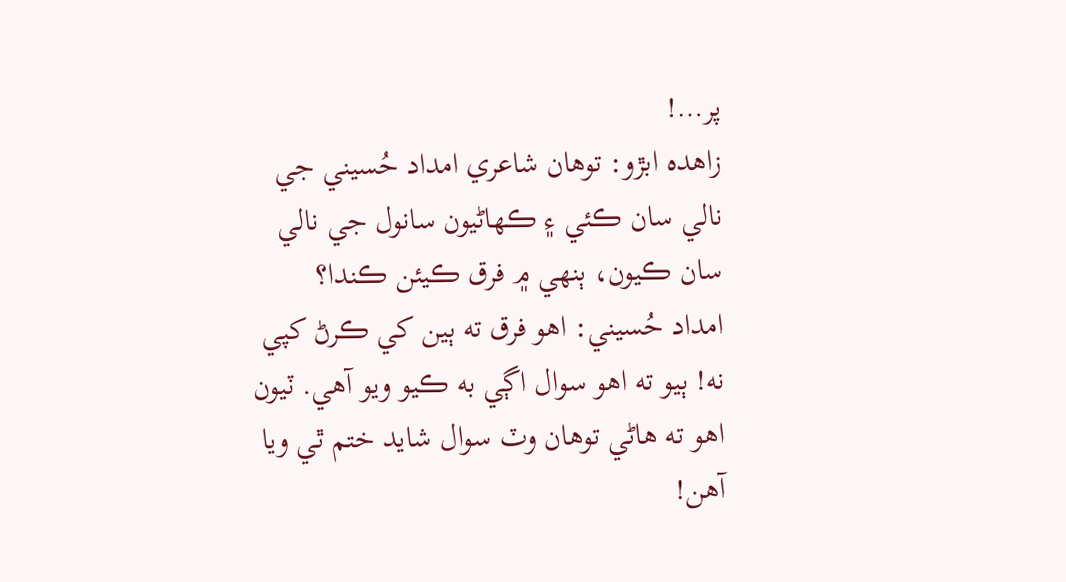پر…!
زاهده ابڙو: توھان شاعري امداد حُسيني جي نالي سان ڪئي ۽ ڪھاڻيون سانول جي نالي سان ڪيون، ٻنھي ۾ فرق ڪيئن ڪندا؟
امداد حُسيني: اھو فرق ته ٻين کي ڪرڻ کپي نه! ٻيو ته اھو سوال اڳي به ڪيو ويو آهي. ٽيون اھو ته ھاڻي توھان وٽ سوال شايد ختم ٿي ويا آهن!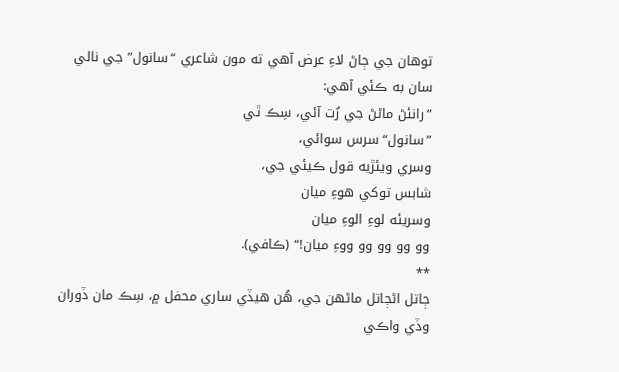توھان جي ڄاڻ لاءِ عرض آهي ته مون شاعري “سانول” جي نالي سان به ڪئي آهي:
”رانئڻ ماڻڻ جي رُت آئي، سِڪ ٿي
”سانول“ سرس سوائي،
وسري ويئڙيه قول ڪيئي جي،
شابس توکي ھوءِ ميان
وسريئه لوءِ الوءِ ميان
وو وو وو وو ووءِ ميان!“ (ڪافي).
**
ڄاتل اڻڄاتل ماڻھن جي، ھُن ھيڏي ساري محفل ۾، سِڪ مان ڏوران وڏي واڪي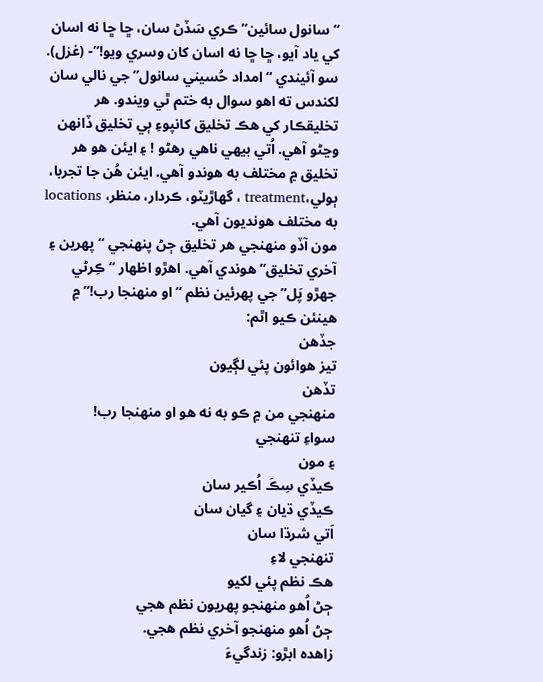“سانول سائين” ڪري سَڏڻ سان، ڇا ڇا نه اسان کي ياد آيو، ڇا ڇا نه اسان کان وسري ويو!”- (غزل).
سو آئيندي “امداد حُسيني سانول” جي نالي سان لکندس ته اھو سوال به ختم ٿي ويندو. ھر تخليقڪار کي ھڪ تخليق کانپوءِ ٻي تخليق ڏانھن وڃڻو آهي. اُتي بيھي ناھي رھڻو ! ۽ ايئن ھو ھر تخليق ۾ مختلف به ھوندو آهي. ايئن ھُن جا تجربا، ٻولي،treatment ، گھاڙيٽو، ڪردار، منظر، locations به مختلف ھونديون آهي.
مون آڏو منھنجي ھر تخليق ڄڻ پنھنجي “پھرين ۽ آخري تخليق” ھوندي آهي. اھڙو اظھار “ڪِرڻي جھڙو پَل” جي پهرئين نظم “او منھنجا رب!” ۾ هينئن ڪيو اٿم:
جڏھن
تيز هوائون پئي لڳيون
تڏھن
منھنجي من ۾ ڪو به نه ھو او منھنجا رب!
سواءِ تنھنجي
۽ مون
ڪيڏي سِڪَ اُڪير سان
ڪيڏي ڌيان ۽ گيان سان
اَتي شرڌا سان
تنھنجي لاءِ
ھڪ نظم پئي لکيو
ڄڻ اُھو منھنجو پھريون نظم ھجي
ڄڻ اُھو منھنجو آخري نظم ھجي.
زاهده ابڙو: زندگيءَ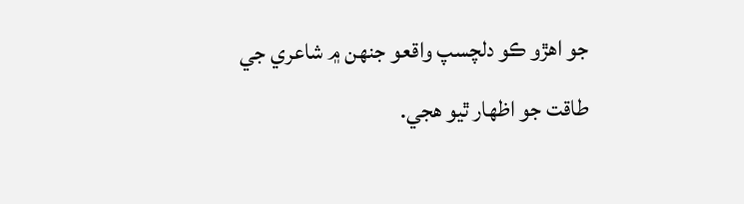جو اهڙو ڪو دلچسپ واقعو جنهن ۾ شاعري جي طاقت جو اظهار ٿيو هجي.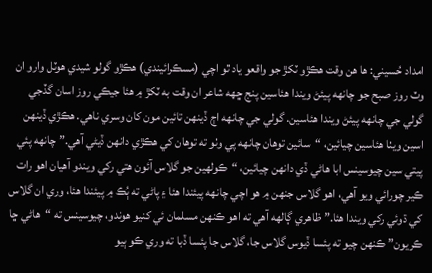امداد حُسيني: ها هن وقت هڪڙو ٽکڙ جو واقعو ياد ٿو اچي (مسڪرائيندي) هڪڙو گولو شيدي هوٽل وارو ان وٽ روز صبح جو چانهه پيئڻ ويندا هئاسين پنج ڇهه شاعر ان وقت به ٽکڙ ۾ هئا جيڪي روز اسان گڏجي گولي جي چانهه پيئڻ ويندا هئاسين. گولي جي چانهه اڄ ڏينهن تائين مون کان وسري ناهي. هڪڙي ڏينهن اسين ويٺا هئاسين چيائين، “سائين توهان چانهه پي وٺو ته توهان کي هڪڙي دانهن ڏيڻي آهي.” چانهه پئي پيتي سين چيوسينس ابا هاڻي ڏي دانهن چيائين، “ڪولهين جو گلاس آئون هتي رکي ويندو آهيان اهو رات ڪير چورائي ويو آهي، اهو گلاس جنهن ۾ هو اچي چانهه پيئندا هئا ۽ پاڻي ته ٻُڪ ۾ پيئندا هئا، وري ان گلاس کي ڌوئي رکي ويندا هئا.” ظاهري ڳالهه آهي ته اهو ڪنهن مسلمان ئي کنيو هوندو، چيوسينس ته “هاڻي ڇا ڪريون” ڪنهن چيو ته پئسا ڏيوس گلاس جا، گلاس جا پئسا ڏبا ته وري ڪو ٻيو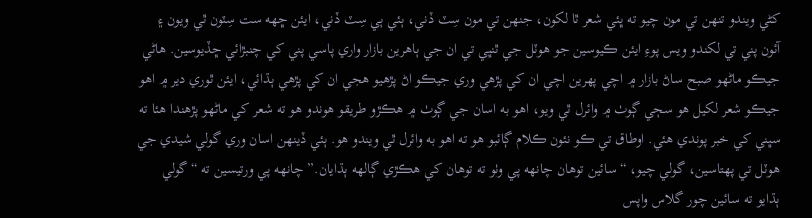کڻي ويندو تنهن تي مون چيو ته ڀئي شعر ٿا لکون، جنهن تي مون سِٽ ڏني، ٻئي ٻي سِٽ ڏني، ايئن ڇهه ست سِٽون ٿي ويون ۽ آئون پني تي لکندو ويس پوءِ ايئن ڪيوسين جو هوٽل جي ٿنڀي تي ان جي ٻاهرين بازار واري پاسي پني کي چنبڙائي ڇڏيوسين. هاڻي جيڪو ماڻهو صبح ساڻ بازار ۾ اچي پهرين اچي ان کي پڙهي وري جيڪو اڻ پڙهيو هجي ان کي پڙهي ٻڌائي، ايئن ٿوري دير ۾ اهو جيڪو شعر لکيل هو سڄي ڳوٺ ۾ وائرل ٿي ويو، اهو به اسان جي ڳوٺ ۾ هڪڙو طريقو هوندو هو ته شعر کي ماڻهو پڙهندا هئا ته سڀني کي خبر پوندي هئي. اوطاق تي ڪو نئون ڪلام ڳائبو هو ته اهو به وائرل ٿي ويندو هو. ٻئي ڏينهن اسان وري گولي شيدي جي هوٽل تي پهتاسين، گولي چيو، “سائين توهان چانهه پي وٺو ته توهان کي هڪڙي ڳالهه ٻڌايان.” چانهه پي ورتيسين ته “گولي ٻڌايو ته سائين چور گلاس واپس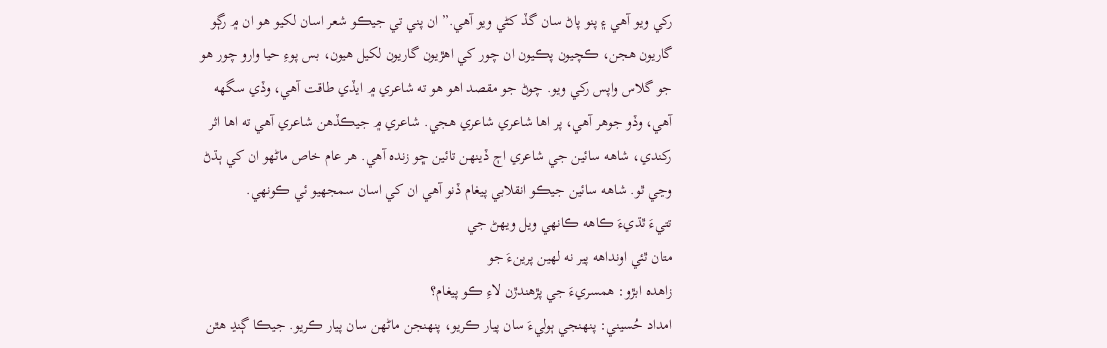رکي ويو آهي ۽ پنو پاڻ سان گڏ کڻي ويو آهي.” ان پني تي جيڪو شعر اسان لکيو هو ان ۾ رڳو گاريون هجن، ڪچيون پڪيون ان چور کي اهڙيون گاريون لکيل هيون، بس پوءِ حيا وارو چور هو جو گلاس واپس رکي ويو. چوڻ جو مقصد اهو هو ته شاعري ۾ ايڏي طاقت آهي، وڏي سگهه آهي، وڏو جوهر آهي، پر اها شاعري شاعري هجي. شاعري ۾ جيڪڏهن شاعري آهي ته اها اثر رکندي، شاهه سائين جي شاعري اڄ ڏينهن تائين ڇو زنده آهي. هر عام خاص ماڻهو ان کي ٻڌڻ وڃي ٿو. شاهه سائين جيڪو انقلابي پيغام ڏنو آهي ان کي اسان سمجهيو ئي ڪونهي.
تتيءَ ٿڌيءَ ڪاهه ڪانهي ويل ويهڻ جي
متان ٿئي اونداهه پير نه لهين پرينءَ جو
زاهده ابڙو: همسريءَ جي پڙهندڙن لاءِ ڪو پيغام؟
امداد حُسيني: پنهنجي ٻوليءَ سان پيار ڪريو، پنهنجن ماڻهن سان پيار ڪريو. جيڪا ڳنڍ هٿن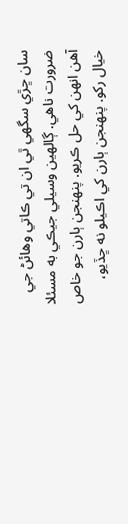سان ڇڙي سگهي ٿي ان تي ڪاتي وهائڻ جي ضرورت ناهي. ڳالهين وسيلي جيڪي به مسئلا آهن انهن کي حل ڪريو. پنهنجن ٻارن جو خاص خيال رکو. پنهنجن ٻارن کي اڪيلو نه ڇڏيو،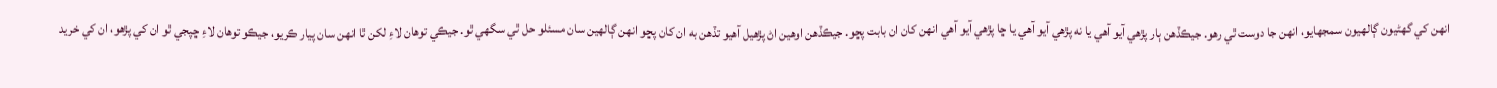انهن کي گهڻيون ڳالهيون سمجهايو، انهن جا دوست ٿي رهو. جيڪڏهن ٻار پڙهي آيو آهي يا نه پڙهي آيو آهي يا ڇا پڙهي آيو آهي انهن کان ان بابت پڇو. جيڪڏهن اوهين اڻ پڙهيل آهيو تڏهن به ان کان پڇو انهن ڳالهين سان مسئلو حل ٿي سگهي ٿو. جيڪي توهان لاءِ لکن ٿا انهن سان پيار ڪريو، جيڪو توهان لاءِ ڇپجي ٿو ان کي پڙهو، ان کي خريد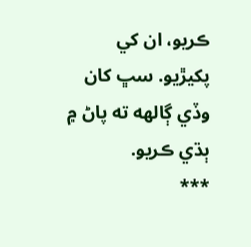ڪريو، ان کي پکيڙيو. سڀ کان وڏي ڳالهه ته پاڻ ۾ ٻڌي ڪريو.
***